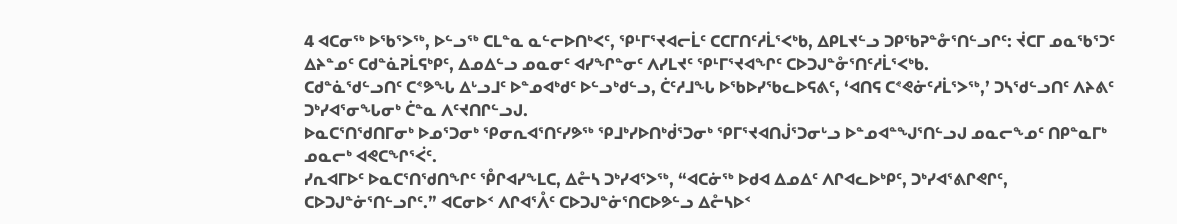4 ᐊᑕᓂᖅ ᐅᖃᕐᐳᖅ, ᐅᓪᓗᖅ ᑕᒪᓐᓇ ᓇᓪᓕᐅᑎᒃᐸᑦ, ᕿᒻᒥᕐᔪᐊᓕᒫᑦ ᑕᑕᒥᑎᑦᓱᒫᕐᐸᒃᑲ, ᐃᑭᒪᔪᓪᓗ ᑐᑭᖃᕈᓐᓁᕐᑎᓪᓗᒋᑦ: ᔫᑕᒥ ᓄᓇᖃᕐᑐᑦ ᐃᔨᓐᓄᑦ ᑕᑯᓐᓈᕈᒫᕋᒃᑭᑦ, ᐃᓄᐃᓪᓗ ᓄᓇᓂᑦ ᐊᓯᖏᓐᓂᑦ ᐱᓯᒪᔪᑦ ᕿᒻᒥᕐᔪᐊᖏᑦ ᑕᐅᑐᒍᓐᓁᕐᑎᑦᓱᒫᕐᐸᒃᑲ.
ᑕᑯᓐᓈᖁᓪᓗᑎᑦ ᑕᕝᕗᖓ ᐃᒡᓗᒧᑦ ᐅᓐᓄᐊᒃᑯᑦ ᐅᓪᓗᒃᑯᓪᓗ, ᑖᑦᓱᒧᖓ ᐅᖃᐅᓯᖃᓚᐅᕋᕕᑦ, ‘ᐊᑎᕋ ᑕᕝᕙᓃᑦᓱᒫᕐᐳᖅ,’ ᑐᓴᖁᓪᓗᑎᑦ ᐱᔨᕕᑦ ᑐᒃᓯᐊᕐᓂᖓᓂᒃ ᑖᓐᓇ ᐱᑦᔪᑎᒋᓪᓗᒍ.
ᐅᓇᑕᕐᑎᖁᑎᒥᓂᒃ ᐅᓄᕐᑐᓂᒃ ᕿᓂᕆᐊᕐᑎᑦᓯᕗᖅ ᕿᒧᒃᓯᐅᑎᒃᑰᕐᑐᓂᒃ ᕿᒥᕐᔪᐊᑎᒎᕐᑐᓂᒡᓗ ᐅᓐᓄᐊᓐᖑᕐᑎᓪᓗᒍ ᓄᓇᓕᖕᓄᑦ ᑎᑭᓐᓇᒥᒃ ᓄᓇᓕᒃ ᐊᕙᑕᖏᕐᐹᑦ.
ᓯᕆᐊᒥᐅᑦ ᐅᓇᑕᕐᑎᖁᑎᖏᑦ ᕾᒋᐊᓯᖕᒪᑕ, ᐃᓔᓴ ᑐᒃᓯᐊᕐᐳᖅ, “ᐊᑕᓃᖅ ᐅᑯᐊ ᐃᓄᐃᑦ ᐱᒋᐊᓚᐅᒃᑭᑦ, ᑐᒃᓯᐊᕐᕕᒋᕙᒋᑦ, ᑕᐅᑐᒍᓐᓃᕐᑎᓪᓗᒋᑦ.” ᐊᑕᓂᐅᑉ ᐱᒋᐊᕐᐰᑦ ᑕᐅᑐᒍᓐᓃᕐᑎᑕᐅᕗᓪᓗ ᐃᓔᓴᐅᑉ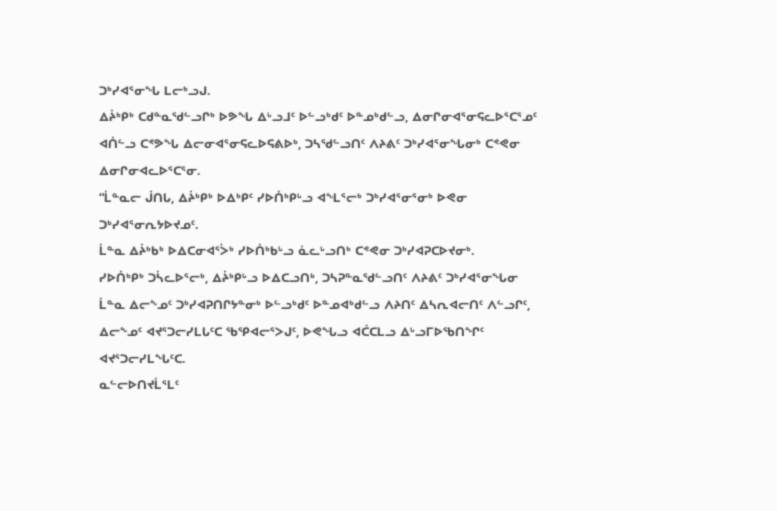ᑐᒃᓯᐊᕐᓂᖓ ᒪᓕᒃᓗᒍ.
ᐃᔩᒃᑭᒃ ᑕᑯᓐᓇᖁᓪᓗᒋᒃ ᐅᕗᖓ ᐃᒡᓗᒧᑦ ᐅᓪᓗᒃᑯᑦ ᐅᓐᓄᒃᑯᓪᓗ, ᐃᓂᒋᓂᐊᕐᓂᕋᓚᐅᕐᑕᕐᓄᑦ ᐊᑏᓪᓗ ᑕᕝᕗᖓ ᐃᓕᓂᐊᕐᓂᕋᓚᐅᕋᕕᐅᒃ, ᑐᓴᖁᓪᓗᑎᑦ ᐱᔨᕕᑦ ᑐᒃᓯᐊᕐᓂᖓᓂᒃ ᑕᕝᕙᓂ ᐃᓂᒋᓂᐊᓚᐅᕐᑕᕐᓂ.
“ᒫᓐᓇᓕ ᒎᑎᒐ, ᐃᔩᒃᑭᒃ ᐅᐃᒃᑭᑦ ᓯᐅᑏᒃᑭᒡᓗ ᐊᖕᒪᕐᓕᒃ ᑐᒃᓯᐊᕐᓂᕐᓂᒃ ᐅᕙᓂ ᑐᒃᓯᐊᕐᓂᕆᔭᐅᔪᓄᑦ.
ᒫᓐᓇ ᐃᔩᒃᑲᒃ ᐅᐃᑕᓂᐊᕐᐴᒃ ᓯᐅᑏᒃᑲᒡᓗ ᓈᓚᒡᓗᑎᒃ ᑕᕝᕙᓂ ᑐᒃᓯᐊᕈᑕᐅᔪᓂᒃ.
ᓯᐅᑏᒃᑭᒃ ᑐᓵᓚᐅᕐᓕᒃ, ᐃᔩᒃᑭᒡᓗ ᐅᐃᑕᓗᑎᒃ, ᑐᓴᕈᓐᓇᖁᓪᓗᑎᑦ ᐱᔨᕕᑦ ᑐᒃᓯᐊᕐᓂᖓᓂ ᒫᓐᓇ ᐃᓕᖕᓄᑦ ᑐᒃᓯᐊᕈᑎᒋᔭᓐᓂᒃ ᐅᓪᓗᒃᑯᑦ ᐅᓐᓄᐊᒃᑯᓪᓗ ᐱᔨᑎᑦ ᐃᓴᕆᐊᓕᑎᑦ ᐱᓪᓗᒋᑦ, ᐃᓕᖕᓄᑦ ᐊᔪᕐᑐᓕᓯᒪᒐᑦᑕ ᖃᕿᐊᓕᕐᐳᒍᑦ, ᐅᕙᖓᓗ ᐊᑖᑕᒪᓗ ᐃᒡᓗᒥᐅᖃᑎᖏᑦ ᐊᔪᕐᑐᓕᓯᒪᖓᑦᑕ.
ᓇᓪᓕᐅᑎᔪᒫᕐᒪᑦ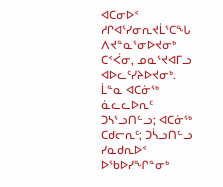ᐊᑕᓂᐅᑉ ᓱᒋᐊᕐᓯᓂᕆᔪᒫᕐᑕᖓ ᐱᔪᓐᓇᕐᓂᐅᔪᓂᒃ ᑕᑉᐹᓂ, ᓄᓇᕐᔪᐊᒥᓗ ᐊᐅᓚᑦᓯᔨᐅᔪᓂᒃ.
ᒫᓐᓇ ᐊᑕᓃᖅ ᓈᓚᓚᐅᕆᑦ ᑐᓴᕐᓗᑎᓪᓗ; ᐊᑕᓃᖅ ᑕᑯᓕᕆᑦ; ᑐᓵᓗᑎᓪᓗ ᓯᓇᑯᕆᐅᑉ ᐅᖃᐅᓯᖏᓐᓂᒃ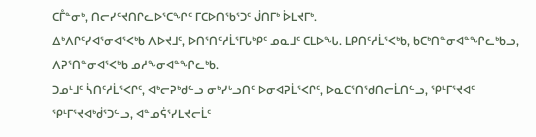ᑕᒤᓐᓂᒃ, ᑎᓕᓯᑦᔪᑎᒋᓚᐅᕐᑕᖏᑦ ᒥᑕᐅᑎᖃᕐᑐᑦ ᒎᑎᒥᒃ ᐆᒪᔪᒥᒃ.
ᐃᒃᐱᒋᑦᓯᐊᕐᓂᐊᕐᐸᒃᑲ ᐱᐅᔪᒧᑦ, ᐅᑎᕐᑎᑦᓱᒫᕐᒥᒐᒃᑭᑦ ᓄᓇᒧᑦ ᑕᒪᐅᖓ. ᒪᑭᑎᑦᓱᒫᕐᐸᒃᑲ, ᑲᑕᒃᑎᓐᓂᐊᓐᖏᓚᒃᑲᓗ, ᐱᕈᕐᑎᓐᓂᐊᕐᐸᒃᑲ ᓄᓱᖕᓂᐊᓐᖏᓚᒃᑲ.
ᑐᓄᒻᒧᑦ ᓵᑎᑦᓱᒫᕐᐸᒋᑦ, ᐊᒃᓕᕈᒃᑯᓪᓗ ᓂᒃᓯᒡᓗᑎᑦ ᐅᓂᐊᕈᒫᕐᐸᒋᑦ, ᐅᓇᑕᕐᑎᖁᑎᓕᒫᑎᓪᓗ, ᕿᒻᒥᕐᔪᐊᑦ ᕿᒻᒥᕐᔪᐊᒃᑰᕐᑐᓪᓗ, ᐊᓐᓄᕌᕐᓯᒪᔪᓕᒫᑦ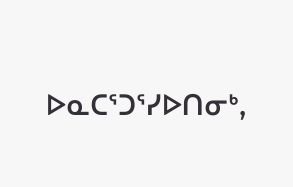ᐅᓇᑕᕐᑐᕐᓯᐅᑎᓂᒃ,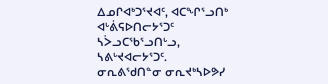ᐃᓄᒋᐊᒃᑐᕐᔪᐊᑦ, ᐊᑕᖏᕐᓗᑎᒃ ᐊᒡᕖᕋᐅᑎᓕᔭᕐᑐᑦ ᓴᐴᓗᑕᖃᕐᓗᑎᒡᓗ, ᓴᕕᒡᔪᐊᓕᔭᕐᑐᑦ.
ᓂᕆᕕᖁᑎᓐᓂ ᓂᕆᔪᒃᓴᐅᕗᓯ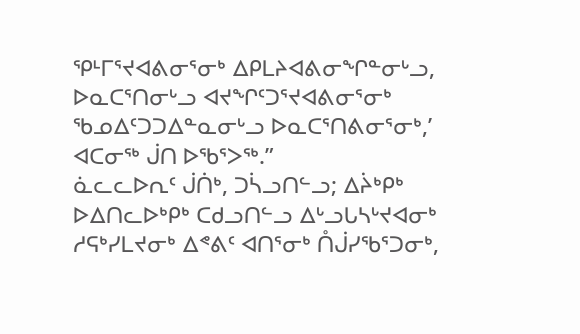ᕿᒻᒥᕐᔪᐊᕕᓂᕐᓂᒃ ᐃᑭᒪᔨᐊᕕᓂᖏᓐᓂᒡᓗ, ᐅᓇᑕᕐᑎᓂᒡᓗ ᐊᔪᖏᑦᑐᕐᔪᐊᕕᓂᕐᓂᒃ ᖃᓄᐃᑦᑐᑐᐃᓐᓇᓂᒡᓗ ᐅᓇᑕᕐᑎᕕᓂᕐᓂᒃ,’ ᐊᑕᓂᖅ ᒎᑎ ᐅᖃᕐᐳᖅ.”
ᓈᓚᓚᐅᕆᑦ ᒎᑏᒃ, ᑐᓵᓗᑎᓪᓗ; ᐃᔩᒃᑭᒃ ᐅᐃᑎᓚᐅᒃᑭᒃ ᑕᑯᓗᑎᓪᓗ ᐃᒡᓗᒐᓴᒡᔪᐊᓂᒃ ᓱᕋᒃᓯᒪᔪᓂᒃ ᐃᕝᕕᑦ ᐊᑎᕐᓂᒃ ᑍᒎᓯᖃᕐᑐᓂᒃ,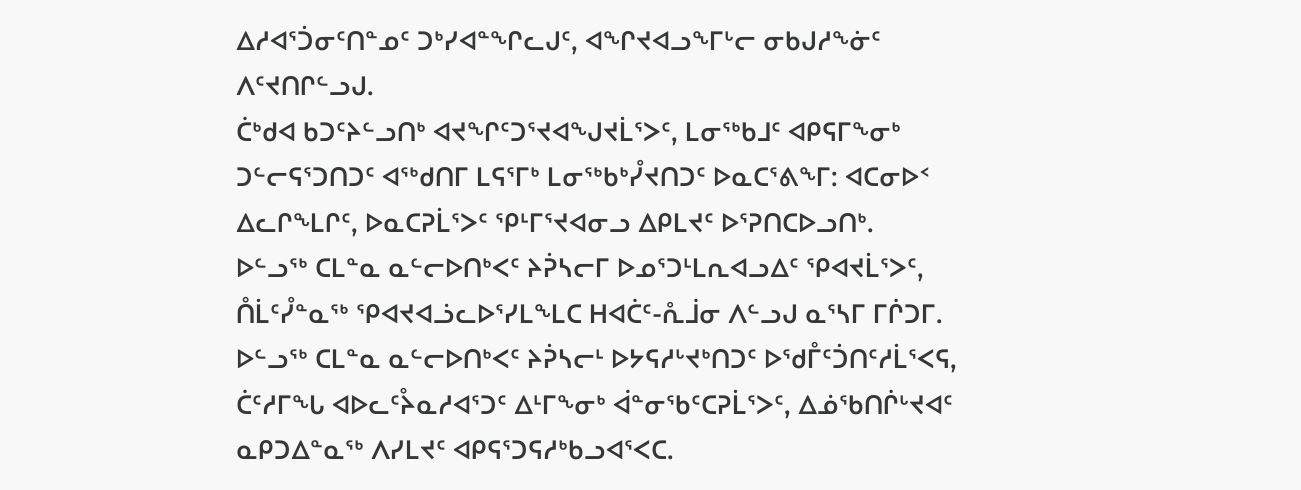ᐃᓱᐊᕐᑑᓂᑦᑎᓐᓄᑦ ᑐᒃᓯᐊᓐᖏᓚᒍᑦ, ᐊᖏᔪᐊᓗᖕᒥᒡᓕ ᓂᑲᒍᓱᖕᓃᑦ ᐱᑦᔪᑎᒋᓪᓗᒍ.
ᑖᒃᑯᐊ ᑲᑐᑦᔨᓪᓗᑎᒃ ᐊᔪᖏᑦᑐᕐᔪᐊᖑᔪᒫᕐᐳᑦ, ᒪᓂᖅᑲᒧᑦ ᐊᑭᕋᒥᖕᓂᒃ ᑐᓪᓕᕋᕐᑐᑎᑐᑦ ᐊᖅᑯᑎᒥ ᒪᕋᕐᒥᒃ ᒪᓂᖅᑲᒃᓮᔪᑎᑐᑦ ᐅᓇᑕᕐᕕᖕᒥ: ᐊᑕᓂᐅᑉ ᐃᓚᒋᖕᒪᒋᑦ, ᐅᓇᑕᕈᒫᕐᐳᑦ ᕿᒻᒥᕐᔪᐊᓂᓗ ᐃᑭᒪᔪᑦ ᐅᕐᕈᑎᑕᐅᓗᑎᒃ.
ᐅᓪᓗᖅ ᑕᒪᓐᓇ ᓇᓪᓕᐅᑎᒃᐸᑦ ᔨᕉᓴᓕᒥ ᐅᓄᕐᑐᒻᒪᕆᐊᓗᐃᑦ ᕿᐊᔪᒫᕐᐳᑦ, ᑍᒫᑦᓮᓐᓇᖅ ᕿᐊᔪᐊᓘᓚᐅᕐᓯᒪᖕᒪᑕ ᕼᐊᑖᑦ-ᕅᒨᓂ ᐱᓪᓗᒍ ᓇᕐᓴᒥ ᒥᒌᑐᒥ.
ᐅᓪᓗᖅ ᑕᒪᓐᓇ ᓇᓪᓕᐅᑎᒃᐸᑦ ᔨᕉᓴᓕᒻ ᐅᔭᕋᓱᒡᔪᒃᑎᑐᑦ ᐅᖁᒤᑦᑑᑎᑦᓱᒫᕐᐸᕋ, ᑖᑦᓱᒥᖓ ᐊᐅᓚᑦᔧᓇᓱᐊᕐᑐᑦ ᐃᒻᒥᖕᓂᒃ ᐋᓐᓂᖃᑦᑕᕈᒫᕐᐳᑦ, ᐃᓅᖃᑎᒌᒡᔪᐊᑦ ᓇᑭᑐᐃᓐᓇᖅ ᐱᓯᒪᔪᑦ ᐊᑭᕋᕐᑐᕋᓱᒃᑲᓗᐊᕐᐸᑕ.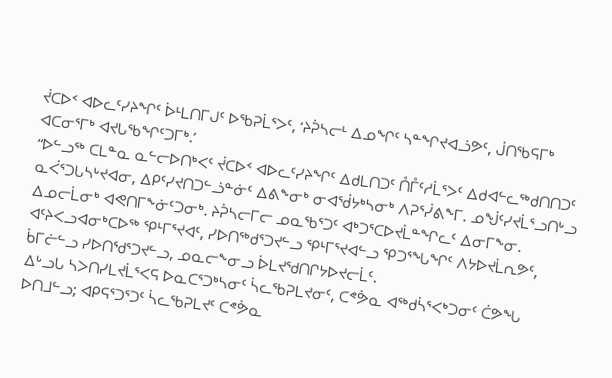ᔫᑕᐅᑉ ᐊᐅᓚᑦᓯᔨᖏᑦ ᐆᒻᒪᑎᒥᒍᑦ ᐅᖃᕈᒫᕐᐳᑦ, ‘ᔨᕉᓴᓕᒻ ᐃᓄᖏᑦ ᓴᓐᖏᔪᐊᓘᕗᑦ, ᒎᑎᖃᕋᒥᒃ ᐊᑕᓂᕐᒥᒃ ᐊᔪᒐᖃᖏᑦᑐᒥᒃ.’
“ᐅᓪᓗᖅ ᑕᒪᓐᓇ ᓇᓪᓕᐅᑎᒃᐸᑦ ᔫᑕᐅᑉ ᐊᐅᓚᑦᓯᔨᖏᑦ ᐃᑯᒪᑎᑐᑦ ᑍᒤᑦᓱᒫᕐᐳᑦ ᐃᑯᐊᓪᓚᖅᑯᑎᑎᑐᑦ ᓇᐹᕐᑐᒐᓴᒡᔪᐊᓂ, ᐃᑭᑦᓯᔪᑎᑐᓪᓘᓐᓃᑦ ᐃᕕᖕᓂᒃ ᓂᐊᖂᔭᒃᓴᓂᒃ ᐱᕈᕐᓰᕕᖕᒥ. ᓄᖒᑦᓯᔪᒫᕐᓗᑎᒡᓗ ᐃᓄᓕᒫᓂᒃ ᐊᕙᑎᒥᖕᓃᑦᑐᓂᒃ. ᔨᕉᓴᓕᒥᓕ ᓄᓇᖃᕐᑐᑦ ᐊᒃᑐᕐᑕᐅᔪᒫᓐᖏᓚᑦ ᐃᓂᒥᖕᓂ.
ᐊᑦᔨᐸᓗᐊᓂᒃᑕᐅᖅ ᕿᒻᒥᕐᔪᐊᑦ, ᓯᐅᑎᖅᑯᕐᑐᔪᓪᓗ ᕿᒻᒥᕐᔪᐊᓪᓗ ᕿᑐᕐᖓᖏᑦ ᐱᔭᐅᔪᒫᕆᕗᑦ, ᑳᒥᓖᓪᓗ ᓯᐅᑎᖁᕐᑐᔪᓪᓗ, ᓄᓇᓕᖕᓂᓗ ᐆᒪᔪᖁᑎᒋᔭᐅᔪᓕᒫᑦ.
ᐃᒡᓗᒐ ᓴᐳᑎᓯᒪᔪᒫᕐᐸᕋ ᐅᓇᑕᕐᑐᒃᓴᓂᑦ ᓵᓚᖃᕈᒪᔪᓂᑦ, ᑕᕝᕘᓇ ᐊᖅᑯᓵᕐᐸᒃᑐᓂᑦ ᑖᕗᖓ ᐅᑎᒧᓪᓗ; ᐊᑭᕋᕐᑐᕐᑐᑦ ᓵᓚᖃᕈᒪᔪᑦ ᑕᕝᕘᓇ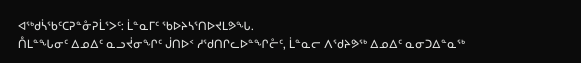ᐊᖅᑯᓵᖃᑦᑕᕈᓐᓁᕈᒫᕐᐳᑦ: ᒫᓐᓇᒥᑦ ᖃᐅᔨᓴᕐᑎᐅᔪᒪᕗᖓ.
ᑍᒪᓐᖓᓂᑦ ᐃᓄᐃᑦ ᓇᓗᔫᓂᖏᑦ ᒎᑎᐅᑉ ᓱᖁᑎᒋᓚᐅᓐᖏᓔᑦ, ᒫᓐᓇᓕ ᐱᖁᔨᕗᖅ ᐃᓄᐃᑦ ᓇᓂᑐᐃᓐᓇᖅ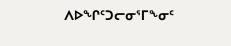ᐱᐅᖏᑦᑐᓕᓂᕐᒥᖕᓂᑦ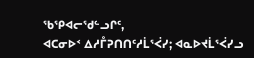ᖃᕿᐊᓕᖁᓪᓗᒋᑦ,
ᐊᑕᓂᐅᑉ ᐃᓱᒤᕈᑎᑎᑦᓱᒫᕐᐹᓯ; ᐊᓇᐅᔪᒫᕐᐹᓯᓗ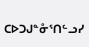ᑕᐅᑐᒍᓐᓁᕐᑎᓪᓗᓯ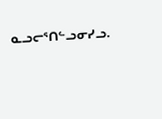ᓇᓗᓕᕐᑎᓪᓗᓂᓯᓗ.